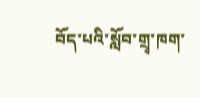བོད་པའི་སློབ་གྲྭ་ཁག་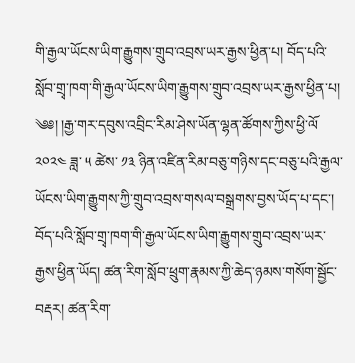གི་རྒྱལ་ཡོངས་ཡིག་རྒྱུགས་གྲུབ་འབྲས་ཡར་རྒྱས་ཕྱིན་པ། བོད་པའི་སློབ་གྲྭ་ཁག་གི་རྒྱལ་ཡོངས་ཡིག་རྒྱུགས་གྲུབ་འབྲས་ཡར་རྒྱས་ཕྱིན་པ། ༄༅། །རྒྱ་གར་དབུས་འབྲིང་རིམ་ཤེས་ཡོན་ལྷན་ཚོགས་ཀྱིས་ཕྱི་ལོ ༢༠༢༤ ཟླ་ ༥ ཚེས་ ༡༣ ཉིན་འཛིན་རིམ་བཅུ་གཉིས་དང་བཅུ་པའི་རྒྱལ་ཡོངས་ཡིག་རྒྱུགས་ཀྱི་གྲུབ་འབྲས་གསལ་བསྒྲགས་བྱས་ཡོད་པ་དང་། བོད་པའི་སློབ་གྲྭ་ཁག་གི་རྒྱལ་ཡོངས་ཡིག་རྒྱུགས་གྲུབ་འབྲས་ཡར་རྒྱས་ཕྱིན་ཡོད། ཚན་རིག་སློབ་ཕྲུག་རྣམས་ཀྱི་ཆེད་ཉམས་གསོག་སྦྱོང་བརྡར། ཚན་རིག་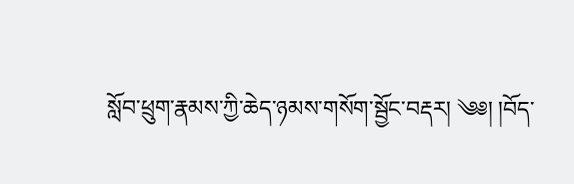སློབ་ཕྲུག་རྣམས་ཀྱི་ཆེད་ཉམས་གསོག་སྦྱོང་བརྡར། ༄༅། །བོད་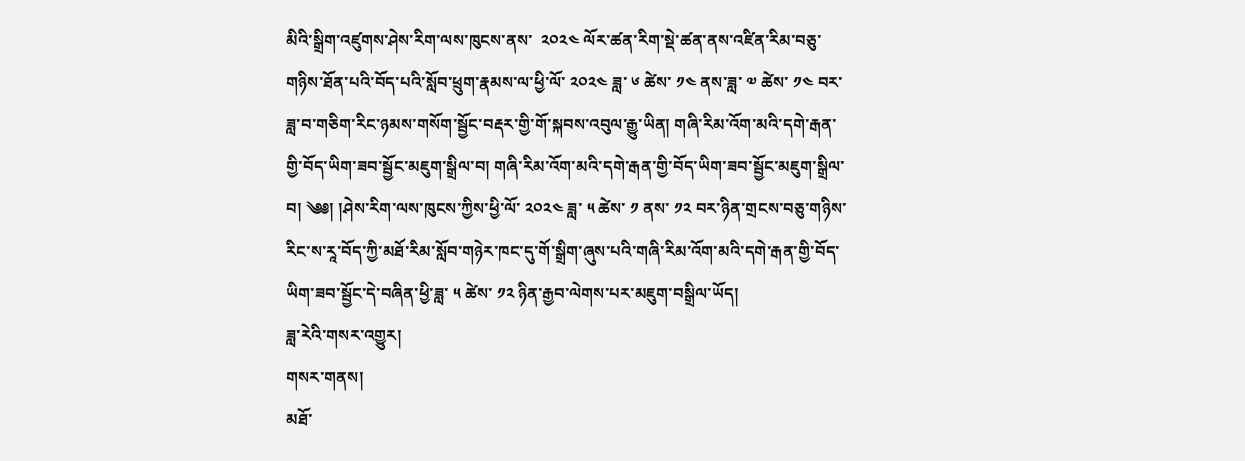མིའི་སྒྲིག་འཛུགས་ཤེས་རིག་ལས་ཁུངས་ནས་  ༢༠༢༤ ལོར་ཚན་རིག་སྡེ་ཚན་ནས་འཛིན་རིམ་བཅུ་གཉིས་ཐོན་པའི་བོད་པའི་སློབ་ཕྲུག་རྣམས་ལ་ཕྱི་ལོ་ ༢༠༢༤ ཟླ་ ༦ ཚེས་ ༡༤ ནས་ཟླ་ ༧ ཚེས་ ༡༤ བར་ཟླ་བ་གཅིག་རིང་ཉམས་གསོག་སྦྱོང་བརྡར་གྱི་གོ་སྐབས་འབུལ་རྒྱུ་ཡིན། གཞི་རིམ་འོག་མའི་དགེ་རྒན་གྱི་བོད་ཡིག་ཟབ་སྦྱོང་མཇུག་སྒྲིལ་བ། གཞི་རིམ་འོག་མའི་དགེ་རྒན་གྱི་བོད་ཡིག་ཟབ་སྦྱོང་མཇུག་སྒྲིལ་བ། ༄༅། །ཤེས་རིག་ལས་ཁུངས་ཀྱིས་ཕྱི་ལོ་ ༢༠༢༤ ཟླ་ ༥ ཚེས་ ༡ ནས་ ༡༢ བར་ཉིན་གྲངས་བཅུ་གཉིས་རིང་ས་རཱ་བོད་ཀྱི་མཐོ་རིམ་སློབ་གཉེར་ཁང་དུ་གོ་སྒྲིག་ཞུས་པའི་གཞི་རིམ་འོག་མའི་དགེ་རྒན་གྱི་བོད་ཡིག་ཟབ་སྦྱོང་དེ་བཞིན་ཕྱི་ཟླ་ ༥ ཚེས་ ༡༢ ཉིན་རྒྱབ་ལེགས་པར་མཇུག་བསྒྲིལ་ཡོད།
ཟླ་རེའི་གསར་འགྱུར།
གསར་གནས།
མཐོ་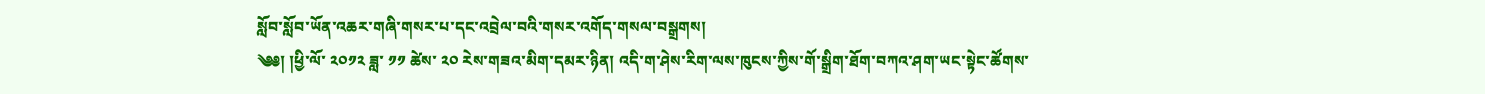སློབ་སློབ་ཡོན་འཆར་གཞི་གསར་པ་དང་འབྲེལ་བའི་གསར་འགོད་གསལ་བསྒྲགས།
༄༅། །ཕྱི་ལོ་ ༢༠༡༢ ཟླ་ ༡༡ ཚེས་ ༢༠ རེས་གཟའ་མིག་དམར་ཉིན། འདི་ག་ཤེས་རིག་ལས་ཁུངས་ཀྱིས་གོ་སྒྲིག་ཐོག་བཀའ་ཤག་ཡང་སྟེང་ཚོགས་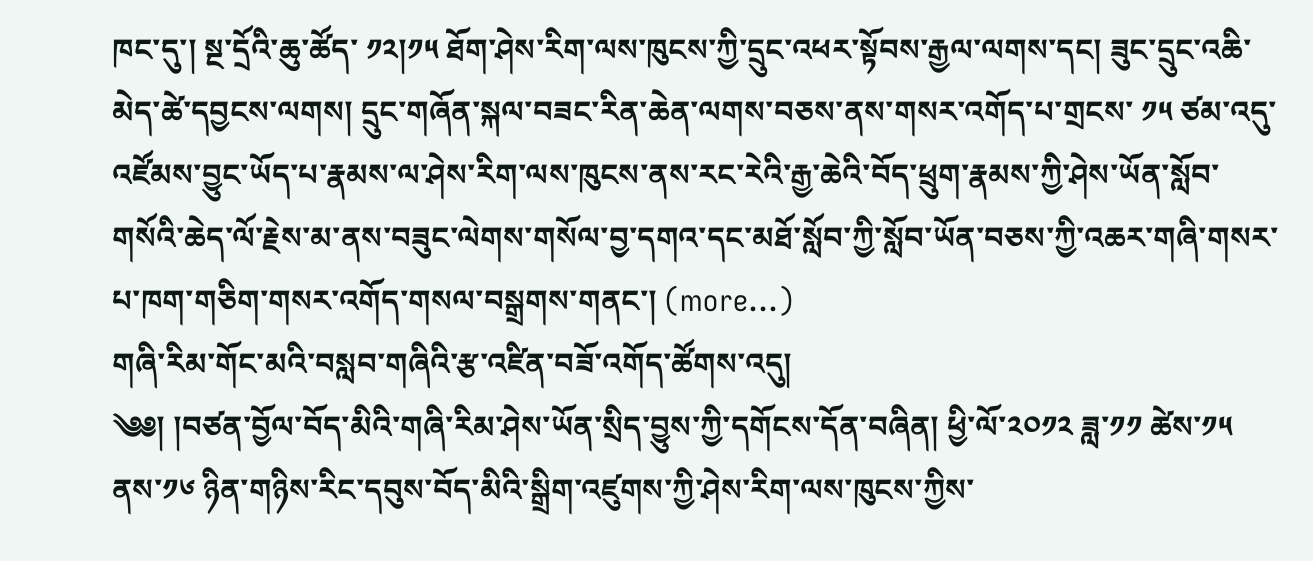ཁང་དུ་། སྔ་དྲོའི་ཆུ་ཚོད་ ༡༢།༡༥ ཐོག་ཤེས་རིག་ལས་ཁུངས་ཀྱི་དྲུང་འཕར་སྟོབས་རྒྱལ་ལགས་དང། ཟུང་དྲུང་འཆི་མེད་ཚེ་དབྱངས་ལགས། དྲུང་གཞོན་སྐལ་བཟང་རིན་ཆེན་ལགས་བཅས་ནས་གསར་འགོད་པ་གྲངས་ ༡༥ ཙམ་འདུ་འཛོམས་བྱུང་ཡོད་པ་རྣམས་ལ་ཤེས་རིག་ལས་ཁུངས་ནས་རང་རེའི་རྒྱ་ཆེའི་བོད་ཕྲུག་རྣམས་ཀྱི་ཤེས་ཡོན་སློབ་གསོའི་ཆེད་ལོ་རྗེས་མ་ནས་བཟུང་ལེགས་གསོལ་བྱ་དགའ་དང་མཐོ་སློབ་ཀྱི་སློབ་ཡོན་བཅས་ཀྱི་འཆར་གཞི་གསར་པ་ཁག་གཅིག་གསར་འགོད་གསལ་བསྒྲགས་གནང་། (more…)
གཞི་རིམ་གོང་མའི་བསླབ་གཞིའི་རྩ་འཛིན་བཟོ་འགོད་ཚོགས་འདུ།
༄༅། །བཙན་བྱོལ་བོད་མིའི་གཞི་རིམ་ཤེས་ཡོན་སྲིད་བྱུས་ཀྱི་དགོངས་དོན་བཞིན། ཕྱི་ལོ་༢༠༡༢ ཟླ་༡༡ ཚེས་༡༥ ནས་༡༦ ཉིན་གཉིས་རིང་དབུས་བོད་མིའི་སྒྲིག་འཛུགས་ཀྱི་ཤེས་རིག་ལས་ཁུངས་ཀྱིས་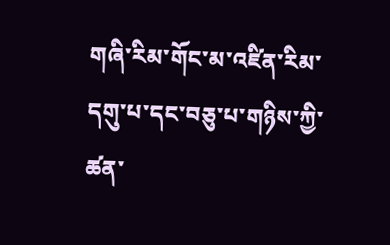གཞི་རིམ་གོང་མ་འཛིན་རིམ་དགུ་པ་དང་བཅུ་པ་གཉིས་ཀྱི་ཚན་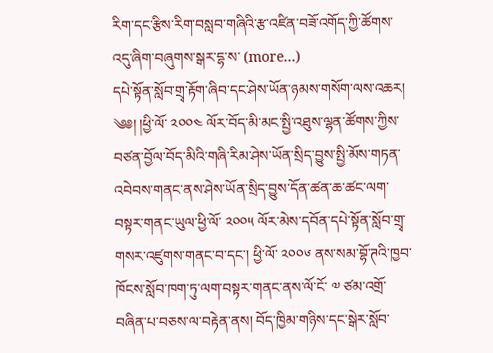རིག་དང་རྩིས་རིག་བསླབ་གཞིའི་རྩ་འཛིན་བཟོ་འགོད་ཀྱི་ཚོགས་འདུ་ཞིག་བཞུགས་སྒར་དྷ་ས་ (more…)
དཔེ་སྟོན་སློབ་གྲྭ་རྟོག་ཞིབ་དང་ཤེས་ཡོན་ཉམས་གསོག་ལས་འཆར།
༄༅། །ཕྱི་ལོ་ ༢༠༠༤ ལོར་བོད་མི་མང་སྤྱི་འཐུས་ལྷན་ཚོགས་ཀྱིས་བཙན་བྱོལ་བོད་མིའི་གཞི་རིམ་ཤེས་ཡོན་སྲིད་བྱུས་སྤྱི་མོས་གཏན་འབེབས་གནང་ནས་ཤེས་ཡོན་སྲིད་བྱུས་དོན་ཚན་ཆ་ཚང་ལག་བསྟར་གནང་ཡུལ་ཕྱི་ལོ་ ༢༠༠༥ ལོར་མེས་དབོན་དཔེ་སྟོན་སློབ་གྲྭ་གསར་འཛུགས་གནང་བ་དང་། ཕྱི་ལོ་ ༢༠༠༦ ནས་སམ་བྷོ་ཊའི་ཁྱབ་ཁོངས་སློབ་ཁག་ཏུ་ལག་བསྟར་གནང་ནས་ལོ་ངོ་ ༧ ཙམ་འགྲོ་བཞིན་པ་བཅས་ལ་བརྟེན་ནས། བོད་ཁྱིམ་གཉིས་དང་སྒེར་སློབ་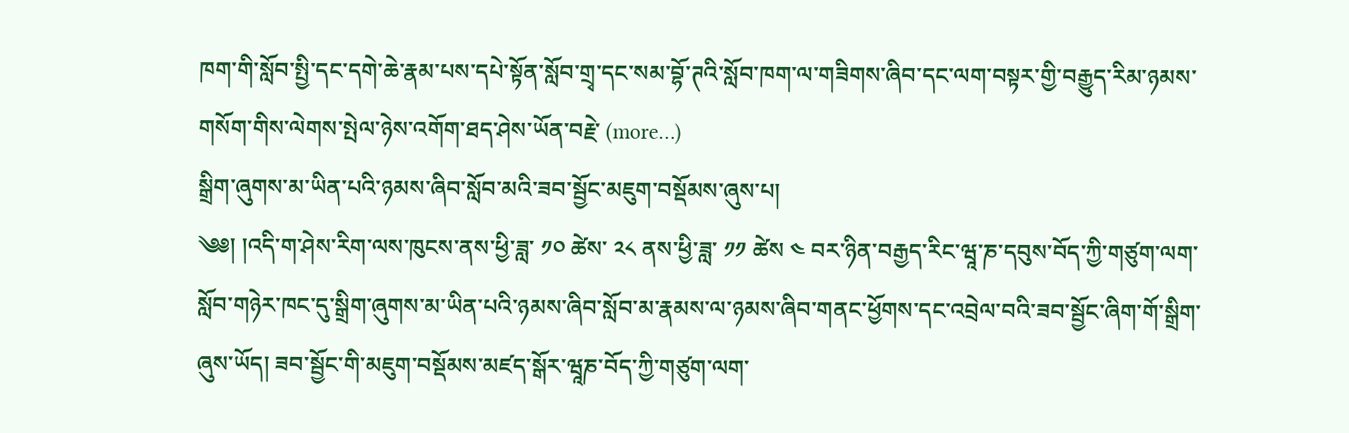ཁག་གི་སློབ་སྤྱི་དང་དགེ་ཆེ་རྣམ་པས་དཔེ་སྟོན་སློབ་གྲྭ་དང་སམ་བྷོ་ཊའི་སློབ་ཁག་ལ་གཟིགས་ཞིབ་དང་ལག་བསྟར་གྱི་བརྒྱུད་རིམ་ཉམས་གསོག་གིས་ལེགས་སྤེལ་ཉེས་འགོག་ཐད་ཤེས་ཡོན་བརྗེ་ (more…)
སྒྲིག་ཞུགས་མ་ཡིན་པའི་ཉམས་ཞིབ་སློབ་མའི་ཟབ་སྦྱོང་མཇུག་བསྡོམས་ཞུས་པ།
༄༅། །འདི་ག་ཤེས་རིག་ལས་ཁུངས་ནས་ཕྱི་ཟླ་ ༡༠ ཚེས་ ༢༨ ནས་ཕྱི་ཟླ་ ༡༡ ཚེས ༤ བར་ཉིན་བརྒྱད་རིང་ཝཱ་ཎ་དབུས་བོད་ཀྱི་གཙུག་ལག་སློབ་གཉེར་ཁང་དུ་སྒྲིག་ཞུགས་མ་ཡིན་པའི་ཉམས་ཞིབ་སློབ་མ་རྣམས་ལ་ཉམས་ཞིབ་གནང་ཕྱོགས་དང་འབྲེལ་བའི་ཟབ་སྦྱོང་ཞིག་གོ་སྒྲིག་ཞུས་ཡོད། ཟབ་སྦྱོང་གི་མཇུག་བསྡོམས་མཛད་སྒོར་ཝཱཎ་བོད་ཀྱི་གཙུག་ལག་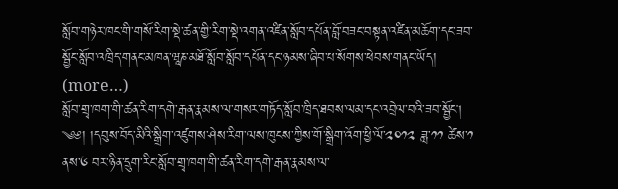སློབ་གཉེར་ཁང་གི་གསོ་རིག་སྡེ་ཚན་གྱི་རིག་སྡེ་འགན་འཛིན་སློབ་དཔོན་བློ་བཟང་བསྟན་འཛིན་མཆོག་དང་ཟབ་སྦྱོང་སློབ་འཁྲིད་གནང་མཁན་ཝཱཎ་མཐོ་སློབ་སློབ་དཔོན་དང་ཉམས་ཞིབ་པ་སོགས་ཕེབས་གནང་ཡོད། (more…)
སློབ་གྲྭ་ཁག་གི་ཚན་རིག་དགེ་རྒན་རྣམས་ལ་གསར་གཏོད་སློབ་ཁྲིད་ཐབས་ལམ་དང་འབྲེལ་བའི་ཟབ་སྦྱོང།
༄༅། །དབུས་བོད་མིའི་སྒྲིག་འཛུགས་ཤེས་རིག་ལས་ཁུངས་ཀྱིས་གོ་སྒྲིག་འོག་ཕྱི་ལོ་༢༠༡༢ ཟླ་༡༡ ཚེས་༡ ནས་༦ བར་ཉིན་དྲུག་རིང་སློབ་གྲྭ་ཁག་གི་ཚན་རིག་དགེ་རྒན་རྣམས་ལ་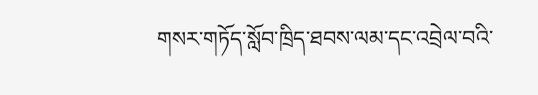གསར་གཏོད་སློབ་ཁྲིད་ཐབས་ལམ་དང་འབྲེལ་བའི་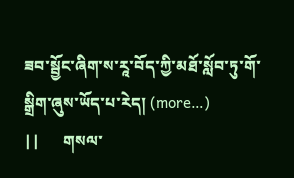ཟབ་སྦྱོང་ཞིག་ས་རཱ་བོད་ཀྱི་མཐོ་སློབ་ཏུ་གོ་སྒྲིག་ཞུས་ཡོད་པ་རེད། (more…)
||      གསལ་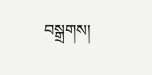བསྒྲགས།